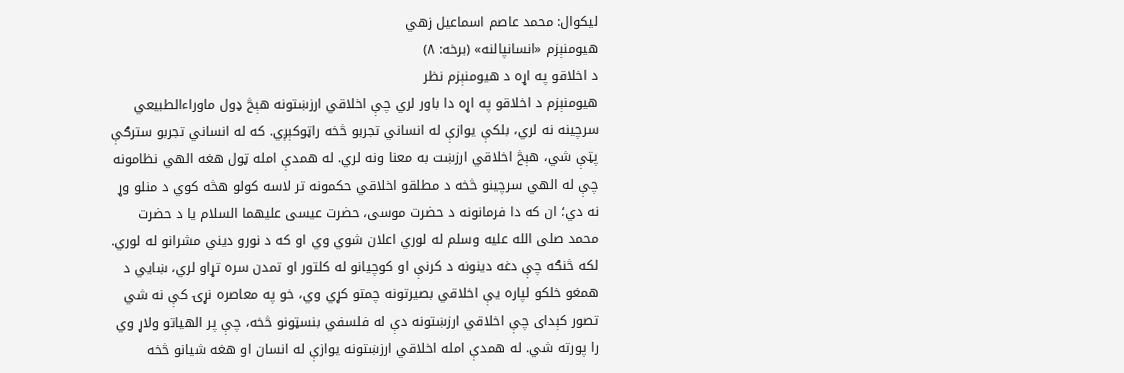لیکوال: محمد عاصم اسماعیل زهي
هیومنېزم «انسانپالنه» (برخه: ۸)
د اخلاقو په اړه د هیومنېزم نظر
هیومنېزم د اخلاقو په اړه دا باور لري چې اخلاقي ارزښتونه هېڅ ډول ماوراءالطبیعي سرچینه نه لري، بلکې یوازې له انساني تجربو څخه راټوکېږي. که له انساني تجربو سترګې پټې شي، هېڅ اخلاقي ارزښت به معنا ونه لري. له همدې امله ټول هغه الهي نظامونه چې له الهي سرچینو څخه د مطلقو اخلاقي حکمونه تر لاسه کولو هڅه کوي د منلو وړ نه دي؛ ان که دا فرمانونه د حضرت موسی، حضرت عیسی علیهما السلام یا د حضرت محمد صلی الله علیه وسلم له لوري اعلان شوي وي او که د نورو دیني مشرانو له لوري. لکه څنګه چې دغه دینونه د کرنې او کوچیانو له کلتور او تمدن سره تړاو لري، ښایي د همغو خلکو لپاره یې اخلاقي بصیرتونه چمتو کړي وي، خو په معاصره نړۍ کې نه شي تصور کېدای چې اخلاقي ارزښتونه دې له فلسفي بنسټونو څخه، چې پر الهیاتو ولاړ وي را پورته شي. له همدې امله اخلاقي ارزښتونه یوازې له انسان او هغه شیانو څخه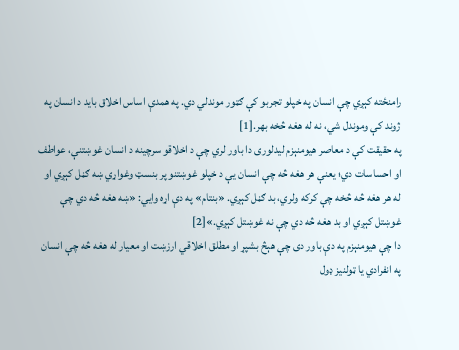رامنځته کېږي چې انسان په خپلو تجربو کې ګټور موندلي دي. په همدې اساس اخلاق باید د انسان په ژوند کې وموندل شي، نه له هغه څخه بهر.[1]
په حقیقت کې د معاصر هیومنېزم لیدلوری دا باور لري چې د اخلاقو سرچینه د انسان غوښتنې، عواطف او احساسات دي؛ یعنې هر هغه څه چې انسان یې د خپلو غوښتنو پر بنسټ وغواړي ښه ګڼل کېږي او له هر هغه څه څخه چې کرکه ولري، بد ګڼل کېږي. «بنتام» په دې اړه وایي: «ښه هغه څه دي چې غوښتل کېږي او بد هغه څه دي چې نه غوښتل کېږي.»[2]
دا چې هیومنېزم په دې باور دی چې هېڅ بشپړ او مطلق اخلاقي ارزښت او معیار له هغه څه چې انسان په انفرادي یا ټولنیز ډول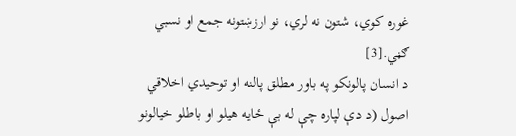غوره کوي، شتون نه لري، نو ارزښتونه جمع او نسبي ګڼي.[3]
د انسان پالونکو په باور مطلق پالنه او توحیدي اخلاقي اصول (د دې لپاره چې له بې ځایه هیلو او باطلو خیالونو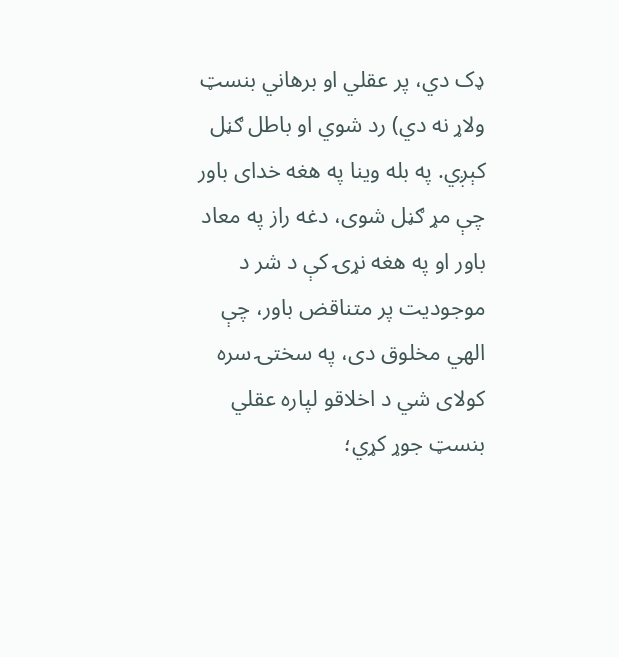ډک دي، پر عقلي او برهاني بنسټ ولاړ نه دي) رد شوي او باطل ګڼل کېږي. په بله وینا په هغه خدای باور چې مړ ګڼل شوی، دغه راز په معاد باور او په هغه نړۍ کې د شر د موجودیت پر متناقض باور، چې الهي مخلوق دی، په سختۍ سره کولای شي د اخلاقو لپاره عقلي بنسټ جوړ کړي؛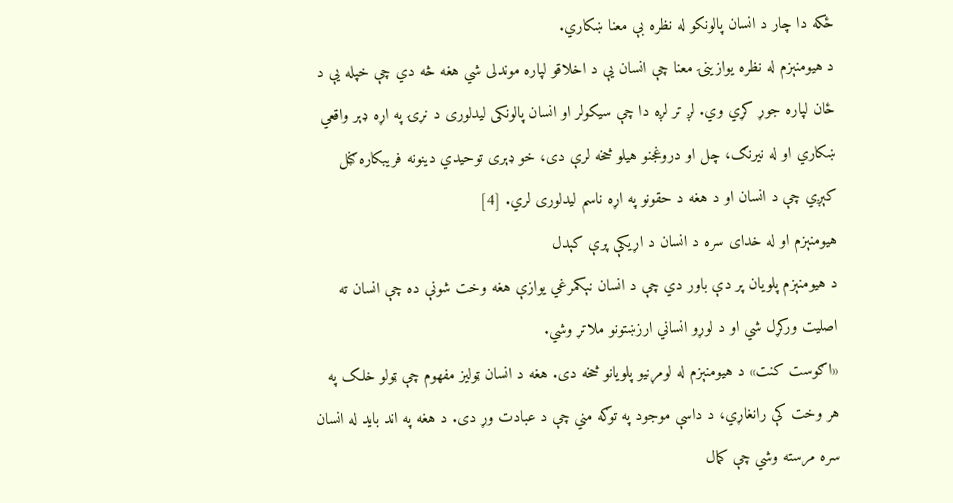ځکه دا چار د انسان پالونکو له نظره بې معنا ښکاري.
د هیومنېزم له نظره یوازینۍ معنا چې انسان یې د اخلاقو لپاره موندلی شي هغه څه دي چې خپله یې د ځان لپاره جوړ کړي وي. لږ تر لږه دا چې سيکولر او انسان پالونکی لیدلوری د نړۍ په اړه ډېر واقعي ښکاري او له نیرنګ، چل او دروغجنو هیلو څخه لرې دی، خو ډېری توحیدي دینونه فریبکاره ګڼل کېږي چې د انسان او د هغه د حقونو په اړه ناسم لیدلوری لري. [4]
هیومنېزم او له خدای سره د انسان د اړیکې پرې کېدل
د هیومنېزم پلویان پر دې باور دي چې د انسان نېکمرغي یوازې هغه وخت شونې ده چې انسان ته اصلیت ورکړل شي او د لوړو انساني ارزښتونو ملاتړ وشي.
«اګوست کنت» د هیومنېزم له لومړنیو پلویانو څخه دی. هغه د انسان ټولیز مفهوم چې ټولو خلک په هر وخت کې رانغاړي، د داسې موجود په توګه مني چې د عبادت وړ دی. د هغه په اند باید له انسان سره مرسته وشي چې کمال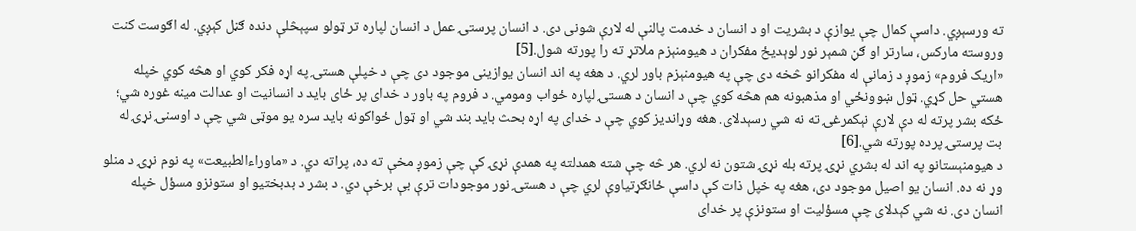ته ورسېږي. داسې کمال چې یوازې د بشریت او د انسان د خدمت پالنې له لارې شونی دی. د انسان پرستۍ عمل د انسان لپاره تر ټولو سپېڅلې دنده ګڼل کېږي. له اګوست کنت وروسته مارکس، سارتر او ګڼ شمېر نور لوېدیځ مفکران د هیومنېزم ملاتړ ته را پورته شول.[5]
«اریک فروم» زموږ د زمانې له مفکرانو څخه دی چې په هیومنېزم باور لري. د هغه په اند انسان یوازینی موجود دی چې د خپلې هستۍ په اړه فکر کوي او هڅه کوي خپله هستي حل کړي. ټول ښوونځي او مذهبونه هم هڅه کوي چې د انسان د هستۍ لپاره ځواب ومومي. د فروم په باور د خدای پر ځای باید د انسانیت او عدالت مینه غوره شي؛ ځکه بشر پرته له دې لارې نېکمرغۍ ته نه شي رسېدلای. هغه وړاندیز کوي چې د خدای په اړه بحث باید بند شي او ټول ځواکونه باید سره یو موټی شي چې د اوسنۍ نړۍ له بت پرستۍ پرده پورته شي.[6]
د هیومنېستانو په اند له بشري نړۍ پرته بله نړۍ شتون نه لري. هر څه چې شته همدلته په همدې نړۍ کې چې زموږ مخې ته ده، پراته دي. د «ماوراءالطبیعت» په نوم نړۍ د منلو وړ نه ده. انسان یو اصیل موجود دی، هغه په خپل ذات کې داسې ځانګړتیاوې لري چې د هستۍ نور موجودات ترې بې برخې دي. د بشر د بدبختیو او ستونزو مسؤل خپله انسان دی. نه شي کېدلای چې مسؤلیت او ستونزې پر خدای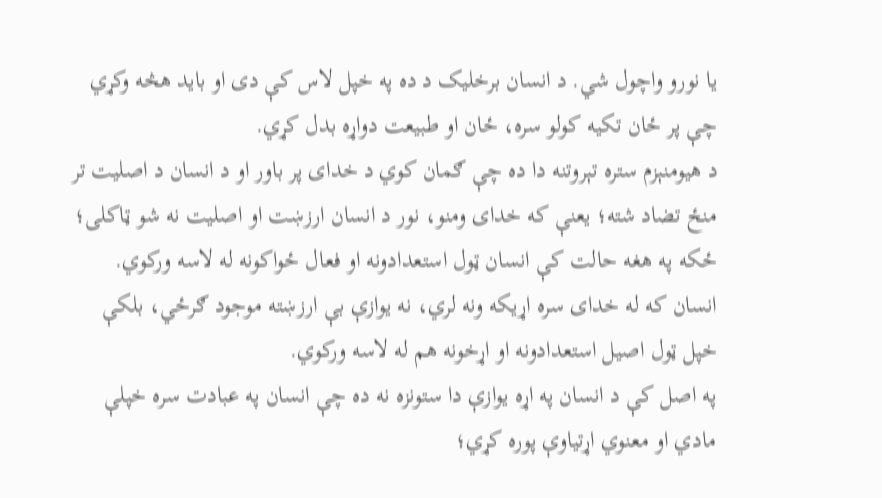یا نورو واچول شي. د انسان برخلیک د ده په خپل لاس کې دی او باید هڅه وکړي چې پر ځان تکیه کولو سره، ځان او طبیعت دواړه بدل کړي.
د هیومنېزم ستره تېروتنه دا ده چې ګمان کوي د خدای پر باور او د انسان د اصلیت تر منځ تضاد شته؛ یعنې که خدای ومنو، نور د انسان ارزښت او اصلیت نه شو ټاکلی؛ ځکه په هغه حالت کې انسان ټول استعدادونه او فعال ځواکونه له لاسه ورکوي. انسان که له خدای سره اړیکه ونه لري، نه یوازې بې ارزښته موجود ګرځي، بلکې خپل ټول اصیل استعدادونه او اړخونه هم له لاسه ورکوي.
په اصل کې د انسان په اړه يوازې دا ستونزه نه ده چې انسان په عبادت سره خپلې مادي او معنوي اړتیاوې پوره کړي؛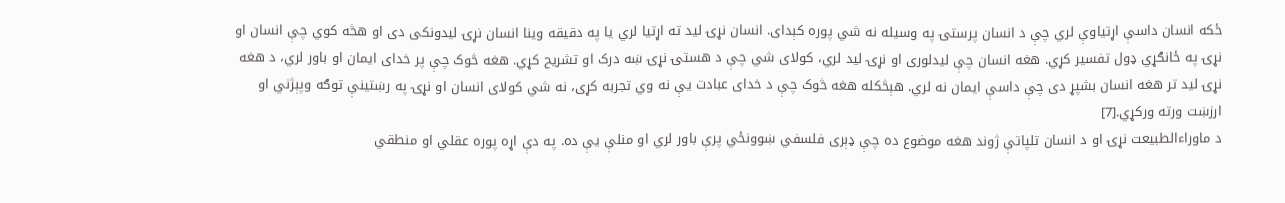ځکه انسان داسې اړتیاوې لري چې د انسان پرستۍ په وسیله نه شي پوره کېدای. انسان نړۍ لید ته اړتیا لري یا په دقیقه وینا انسان نړۍ لیدونکی دی او هڅه کوي چې انسان او نړۍ په ځانګړي ډول تفسیر کړي. هغه انسان چې لیدلوری او نړۍ لید لري، کولای شي چې د هستۍ نړۍ ښه درک او تشریح کړي. هغه څوک چې پر خدای ایمان او باور لري، د هغه نړۍ لید تر هغه انسان بشپړ دی چې داسې ایمان نه لري. هېڅکله هغه څوک چې د خدای عبادت يې نه وي تجربه کړی، نه شي کولای انسان او نړۍ په رښتینې توګه وپېژني او ارزښت ورته ورکړي.[7]
د ماوراءالطبیعت نړۍ او د انسان تلپاتې ژوند هغه موضوع ده چې ډېری فلسفي ښوونځي پرې باور لري او منلې یې ده. په دې اړه پوره عقلي او منطقي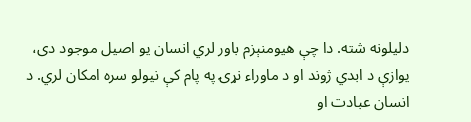دلیلونه شته. دا چې هیومنېزم باور لري انسان یو اصیل موجود دی، یوازې د ابدي ژوند او د ماوراء نړۍ په پام کې نیولو سره امکان لري. د انسان عبادت او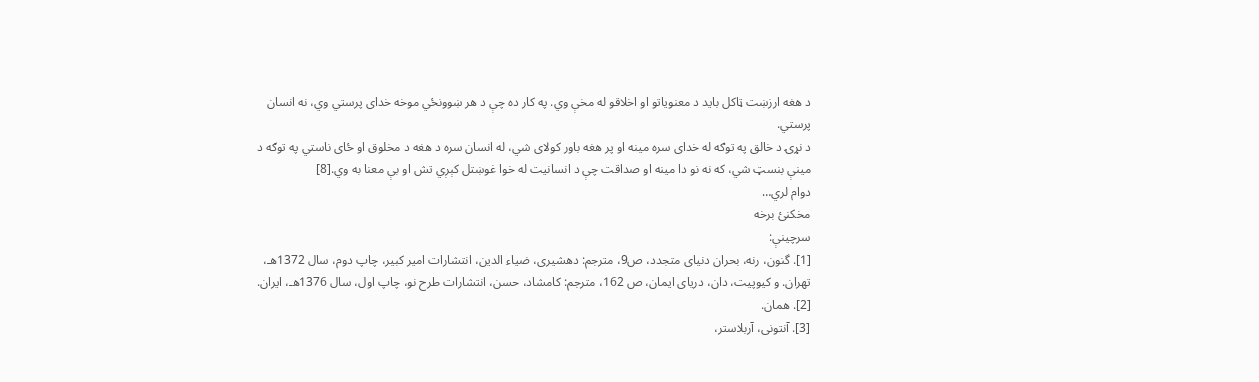د هغه ارزښت ټاکل باید د معنویاتو او اخلاقو له مخې وي. په کار ده چې د هر ښوونځي موخه خدای پرستي وي، نه انسان پرستي.
د نړۍ د خالق په توګه له خدای سره مینه او پر هغه باور کولای شي، له انسان سره د هغه د مخلوق او ځای ناستي په توګه د مینې بنسټ شي، که نه نو دا مینه او صداقت چې د انسانیت له خوا غوښتل کېږي تش او بې معنا به وي.[8]
دوام لري…
مخکنئ برخه
سرچینې:
[1]. گنون، رنه، بحران دنیای متجدد، ص9، مترجم: دهشیری، ضیاء الدین، انتشارات امیر کبیر، چاپ دوم، سال 1372هـ، تهران. و کیوپیت، دان، دریای ایمان، ص 162، مترجم: کامشاد، حسن، انتشارات طرح نو، چاپ اول، سال 1376هـ، ایران.
[2]. همان.
[3]. آنتونی، آربلاستر،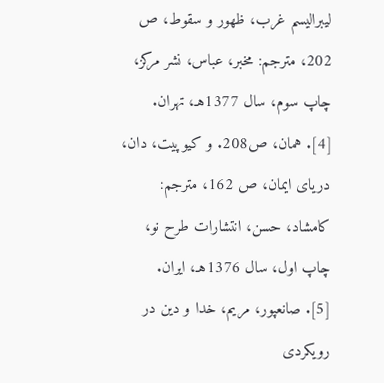لیبرالیسم غرب، ظهور و سقوط، ص 202، مترجم: مخبر، عباس، نشر مرکز، چاپ سوم، سال 1377هـ، تهران.
[4]. همان، ص208. و کیوپیت، دان، دریای ایمان، ص 162، مترجم: کامشاد، حسن، انتشارات طرح نو، چاپ اول، سال 1376هـ، ایران.
[5]. صانعپور، مریم، خدا و دین در رویکردی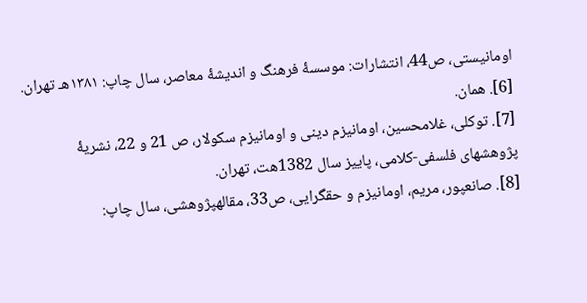اومانیستی، ص44، انتشارات: موسسۀ فرهنگ و اندیشۀ معاصر، سال چاپ: ۱۳۸۱هـ تهران.
[6]. همان.
[7]. توکلی، غلامحسین، اومانیزم دینی و اومانیزم سکولار، ص 21 و 22، نشریۀ پژوهشهای فلسفی-کلامی، پاییز سال 1382هت، تهران.
[8]. صانعپور، مریم، اومانیزم و حقگرایی، ص33، مقالهپژوهشی، سال چاپ: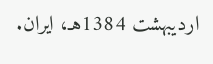اردیبهشت 1384هـ، ایران.